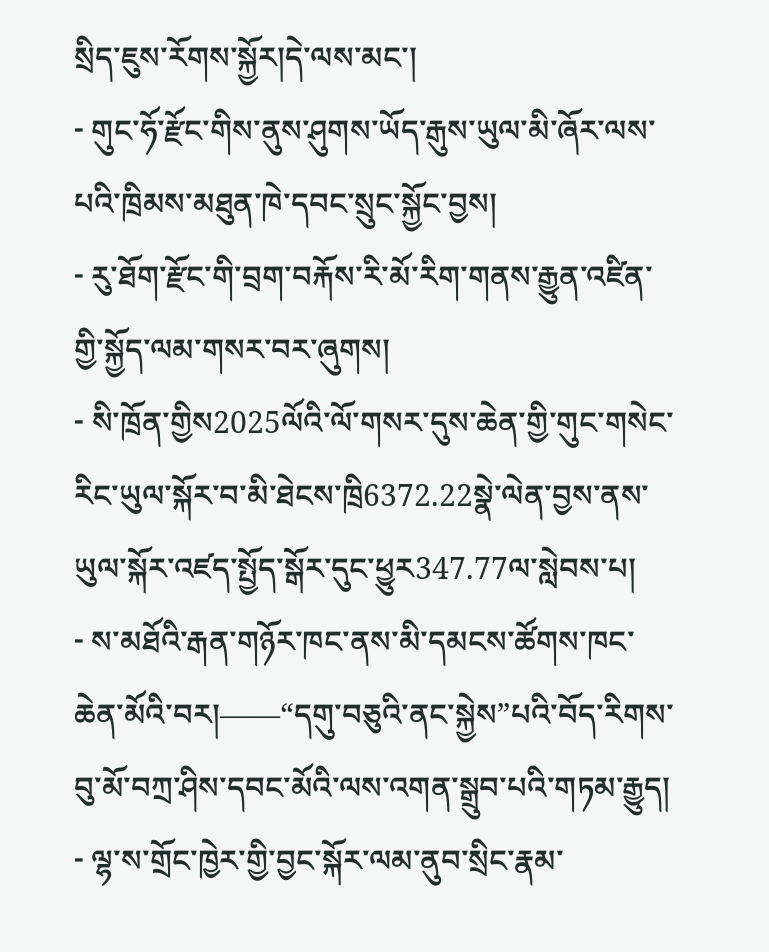སྲིད་ཇུས་རོགས་སྐྱོར།དེ་ལས་མང་།
- གུང་ཧོ་རྫོང་གིས་ནུས་ཤུགས་ཡོད་རྒུས་ཡུལ་མི་ཞོར་ལས་པའི་ཁྲིམས་མཐུན་ཁེ་དབང་སྲུང་སྐྱོང་བྱས།
- རུ་ཐོག་རྫོང་གི་བྲག་བརྐོས་རི་མོ་རིག་གནས་རྒྱུན་འཛིན་གྱི་སྐྱོད་ལམ་གསར་བར་ཞུགས།
- སི་ཁྲོན་གྱིས2025ལོའི་ལོ་གསར་དུས་ཆེན་གྱི་གུང་གསེང་རིང་ཡུལ་སྐོར་བ་མི་ཐེངས་ཁྲི6372.22སྣེ་ལེན་བྱས་ནས་ཡུལ་སྐོར་འཛད་སྤྱོད་སྒོར་དུང་ཕྱུར347.77ལ་སླེབས་པ།
- ས་མཐོའི་རྒན་གཉོར་ཁང་ནས་མི་དམངས་ཚོགས་ཁང་ཆེན་མོའི་བར།——“དགུ་བཅུའི་ནང་སྐྱེས”པའི་བོད་རིགས་བུ་མོ་བཀྲ་ཤིས་དབང་མོའི་ལས་འགན་སྒྲུབ་པའི་གཏམ་རྒྱུད།
- ལྷ་ས་གྲོང་ཁྱེར་གྱི་བྱང་སྐོར་ལམ་ནུབ་སྲིང་རྣམ་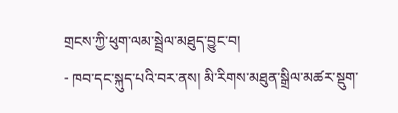གྲངས་ཀྱི་ཕུག་ལམ་སྦྲེལ་མཐུད་བྱུང་བ།
- ཁབ་དང་སྐུད་པའི་བར་ནས། མི་རིགས་མཐུན་སྒྲིལ་མཚར་སྡུག་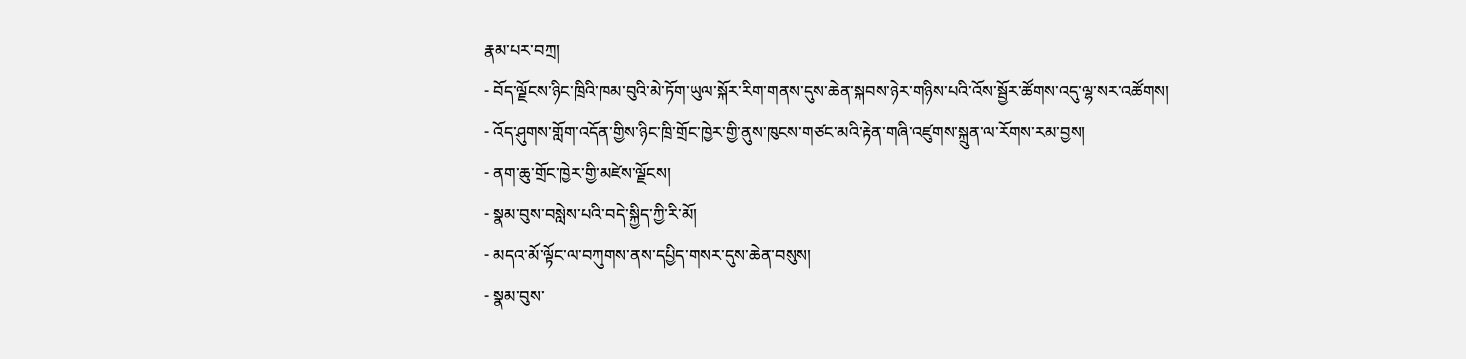རྣམ་པར་བཀྲ།
- བོད་ལྗོངས་ཉིང་ཁྲིའི་ཁམ་བུའི་མེ་ཏོག་ཡུལ་སྐོར་རིག་གནས་དུས་ཆེན་སྐབས་ཉེར་གཉིས་པའི་འོས་སྦྱོར་ཚོགས་འདུ་ལྷ་སར་འཚོགས།
- འོད་ཤུགས་གློག་འདོན་གྱིས་ཉིང་ཁྲི་གྲོང་ཁྱེར་གྱི་ནུས་ཁུངས་གཙང་མའི་རྟེན་གཞི་འཛུགས་སྐྲུན་ལ་རོགས་རམ་བྱས།
- ནག་ཆུ་གྲོང་ཁྱེར་གྱི་མཛེས་ལྗོངས།
- སྣམ་བུས་བསླེས་པའི་བདེ་སྐྱིད་ཀྱི་རི་མོ།
- མདའ་མོ་ལྟོང་ལ་བཀུགས་ནས་དཔྱིད་གསར་དུས་ཆེན་བསུས།
- སྣམ་བུས་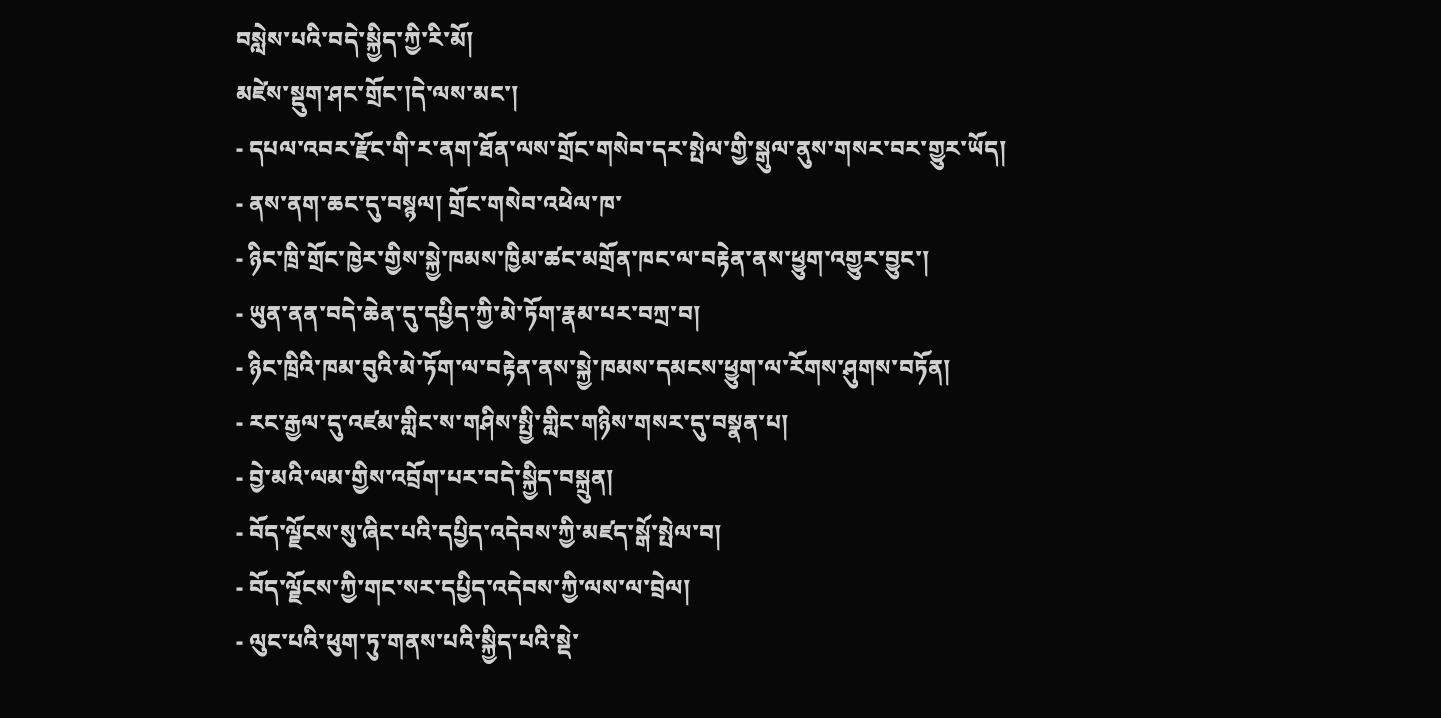བསླེས་པའི་བདེ་སྐྱིད་ཀྱི་རི་མོ།
མཛེས་སྡུག་ཤང་གྲོང་།དེ་ལས་མང་།
- དཔལ་འབར་རྫོང་གི་ར་ནག་ཐོན་ལས་གྲོང་གསེབ་དར་སྤེལ་གྱི་སྒུལ་ནུས་གསར་བར་གྱུར་ཡོད།
- ནས་ནག་ཆང་དུ་བསྙལ། གྲོང་གསེབ་འཕེལ་ཁ་
- ཉིང་ཁྲི་གྲོང་ཁྱེར་གྱིས་སྐྱེ་ཁམས་ཁྱིམ་ཚང་མགྲོན་ཁང་ལ་བརྟེན་ནས་ཕྱུག་འགྱུར་བྱུང་།
- ཡུན་ནན་བདེ་ཆེན་དུ་དཔྱིད་ཀྱི་མེ་ཏོག་རྣམ་པར་བཀྲ་བ།
- ཉིང་ཁྲིའི་ཁམ་བུའི་མེ་ཏོག་ལ་བརྟེན་ནས་སྐྱེ་ཁམས་དམངས་ཕྱུག་ལ་རོགས་ཤུགས་བཏོན།
- རང་རྒྱལ་དུ་འཛམ་གླིང་ས་གཤིས་སྤྱི་གླིང་གཉིས་གསར་དུ་བསྣན་པ།
- བྱེ་མའི་ལམ་གྱིས་འབྲོག་པར་བདེ་སྐྱིད་བསྐྲུན།
- བོད་ལྗོངས་སུ་ཞིང་པའི་དཔྱིད་འདེབས་ཀྱི་མཛད་སྒོ་སྤེལ་བ།
- བོད་ལྗོངས་ཀྱི་གང་སར་དཔྱིད་འདེབས་ཀྱི་ལས་ལ་བྲེལ།
- ལུང་པའི་ཕུག་ཏུ་གནས་པའི་སྐྱིད་པའི་སྡེ་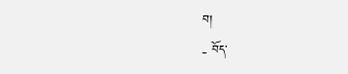བ།
- བོད་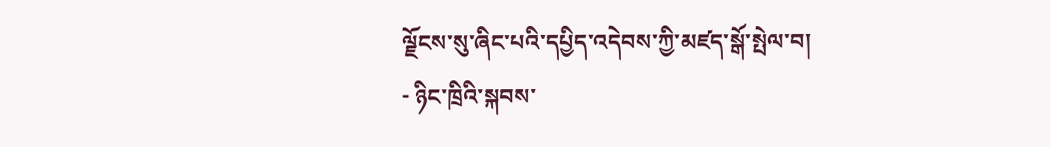ལྗོངས་སུ་ཞིང་པའི་དཔྱིད་འདེབས་ཀྱི་མཛད་སྒོ་སྤེལ་བ།
- ཉིང་ཁྲིའི་སྐབས་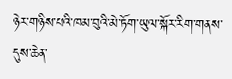ཉེར་གཉིས་པའི་ཁམ་བུའི་མེ་ཏོག་ཡུལ་སྐོར་རིག་གནས་དུས་ཆེན་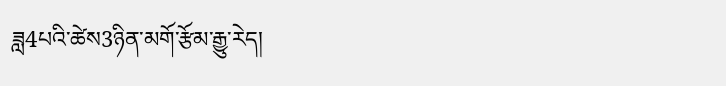ཟླ4པའི་ཚེས3ཉིན་མགོ་རྩོམ་རྒྱུ་རེད།